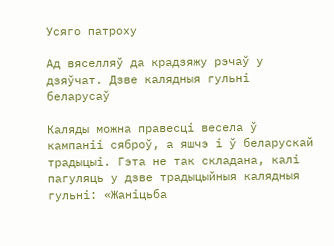Усяго патроху

Ад вяселляў да крадзяжу рэчаў у дзяўчат. Дзве калядныя гульні беларусаў

Каляды можна правесці весела ў кампаніі сяброў, а яшчэ і ў беларускай традыцыі. Гэта не так складана, калі пагуляць у дзве традыцыйныя калядныя гульні: «Жаніцьба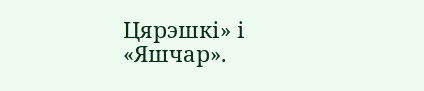Цярэшкі» і «Яшчар».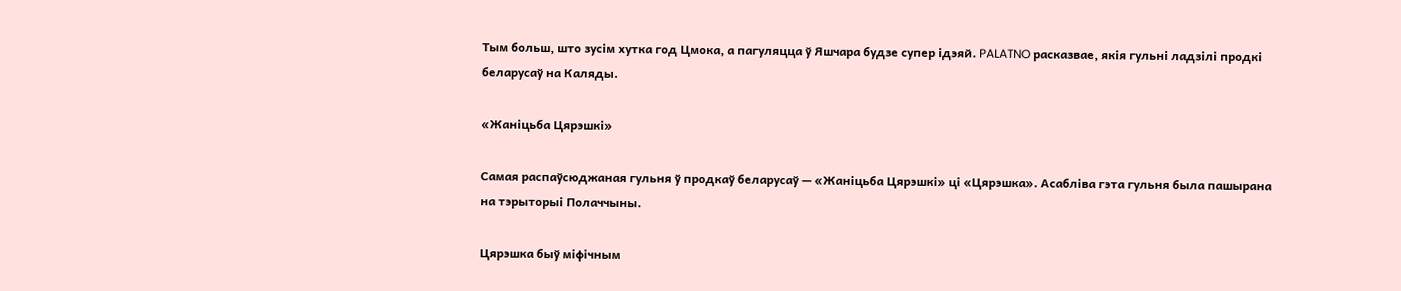Тым больш, што зусім хутка год Цмока, а пагуляцца ў Яшчара будзе супер ідэяй. PALATNO расказвае, якія гульні ладзілі продкі беларусаў на Каляды.

«Жаніцьба Цярэшкі»

Самая распаўсюджаная гульня ў продкаў беларусаў — «Жаніцьба Цярэшкі» ці «Цярэшка». Асабліва гэта гульня была пашырана на тэрыторыі Полаччыны.

Цярэшка быў міфічным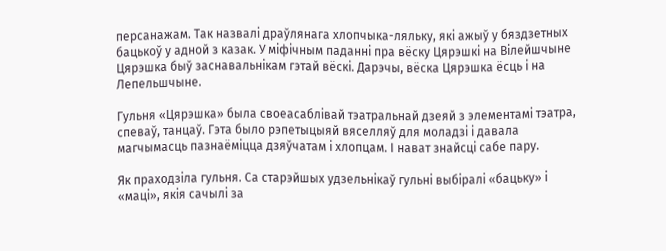персанажам. Так назвалі драўлянага хлопчыка-ляльку, які ажыў у бяздзетных бацькоў у адной з казак. У міфічным паданні пра вёску Цярэшкі на Вілейшчыне Цярэшка быў заснавальнікам гэтай вёскі. Дарэчы, вёска Цярэшка ёсць і на Лепельшчыне.

Гульня «Цярэшка» была своеасаблівай тэатральнай дзеяй з элементамі тэатра, спеваў, танцаў. Гэта было рэпетыцыяй вяселляў для моладзі і давала магчымасць пазнаёміцца дзяўчатам і хлопцам. І нават знайсці сабе пару.

Як праходзіла гульня. Са старэйшых удзельнікаў гульні выбіралі «бацьку» і «маці», якія сачылі за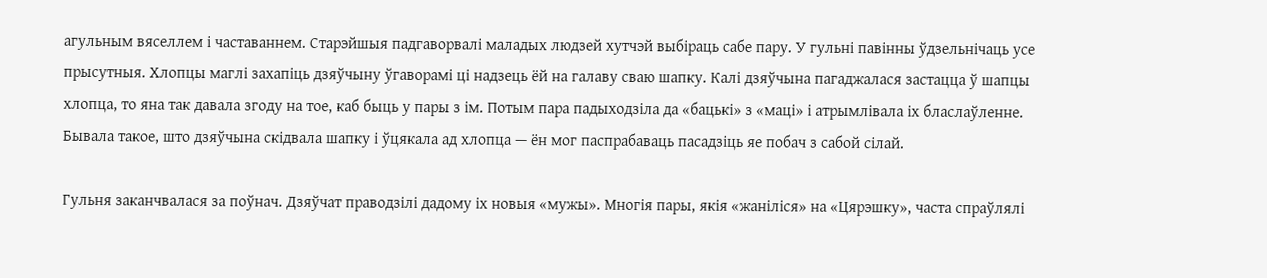агульным вяселлем і частаваннем. Старэйшыя падгаворвалі маладых людзей хутчэй выбіраць сабе пару. У гульні павінны ўдзельнічаць усе прысутныя. Хлопцы маглі захапіць дзяўчыну ўгаворамі ці надзець ёй на галаву сваю шапку. Калі дзяўчына пагаджалася застацца ў шапцы хлопца, то яна так давала згоду на тое, каб быць у пары з ім. Потым пара падыходзіла да «бацькі» з «маці» і атрымлівала іх бласлаўленне. Бывала такое, што дзяўчына скідвала шапку і ўцякала ад хлопца — ён мог паспрабаваць пасадзіць яе побач з сабой сілай.

Гульня заканчвалася за поўнач. Дзяўчат праводзілі дадому іх новыя «мужы». Многія пары, якія «жаніліся» на «Цярэшку», часта спраўлялі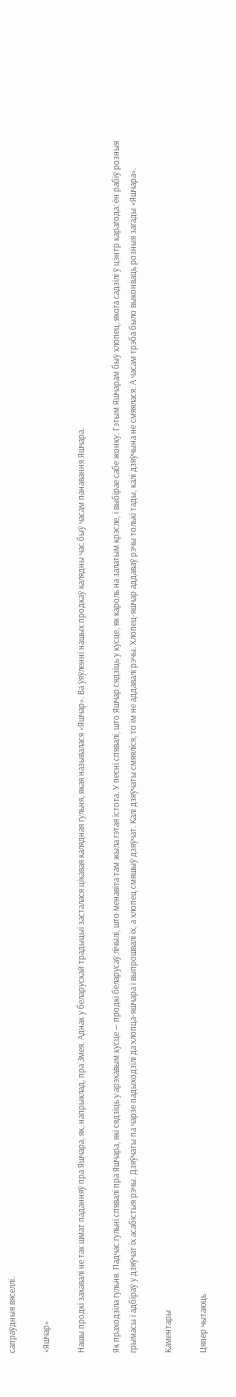сапраўдныя вяселлі.

«Яшчар»

Нашы продкі захавалі не так шмат паданняў пра Яшчара, як, напрыклад, пра Змея. Аднак у беларускай традыцыі засталася цікавая калядная гульня, якая называлася «Яшчар». Ва ўяўленні нашых продкаў калядны час быў часам панавання Яшчара.

Як праходзіла гульня. Падчас гульні спявалі пра Яшчара, які сядзіць у арэхавым кусце — продкі беларусаў лічылі, што менавіта там жыла гэтая істота. У песні спявалі, што Яшчар сядзіць у кусце, як кароль на залатым крэсле, і выбірае сабе жонку. Гэтым Яшчарам быў хлопец, якога садзілі ў цэнтр карагода: ён рабіў розныя грымасы і адбіраў у дзяўчат іх асабістыя рэчы. Дзяўчаты па чарзе падыходзілі да хлопца-яшчара і выпрошвалі іх, а хлопец смяшыў дзяўчат. Калі дзяўчаты смяяліся, то ім не аддавалі рэчы. Хлопец-яшчар аддаваў рэчы толькі тады, калі дзяўчына не смяялася. А часам трэба было выконваць розныя загады «Яшчара».

Каментары

Цяпер чытаюць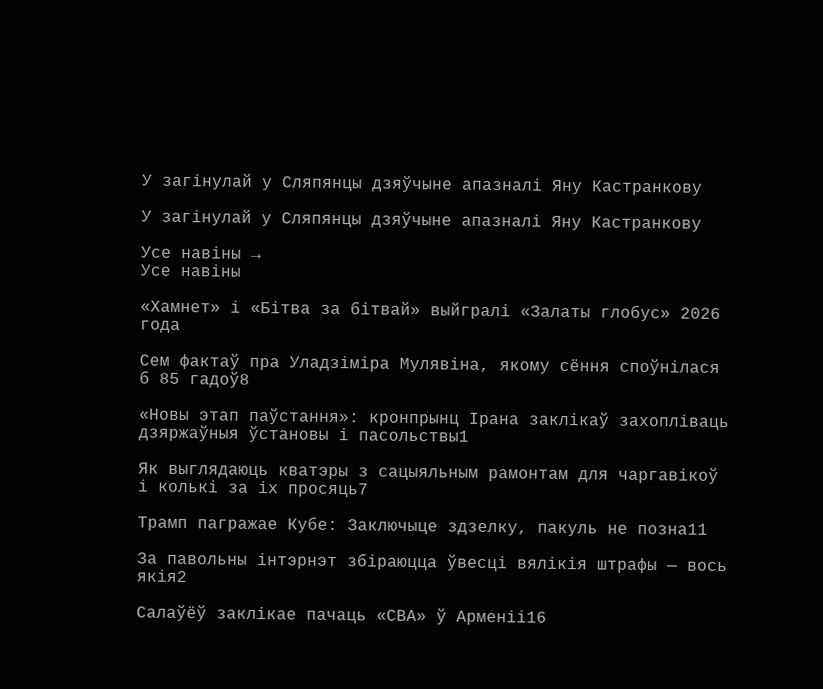У загінулай у Сляпянцы дзяўчыне апазналі Яну Кастранкову

У загінулай у Сляпянцы дзяўчыне апазналі Яну Кастранкову

Усе навіны →
Усе навіны

«Хамнет» і «Бітва за бітвай» выйгралі «Залаты глобус» 2026 года

Сем фактаў пра Уладзіміра Мулявіна, якому сёння споўнілася б 85 гадоў8

«Новы этап паўстання»: кронпрынц Ірана заклікаў захопліваць дзяржаўныя ўстановы і пасольствы1

Як выглядаюць кватэры з сацыяльным рамонтам для чаргавікоў і колькі за іх просяць7

Трамп пагражае Кубе: Заключыце здзелку, пакуль не позна11

За павольны інтэрнэт збіраюцца ўвесці вялікія штрафы — вось якія2

Салаўёў заклікае пачаць «СВА» ў Арменіі16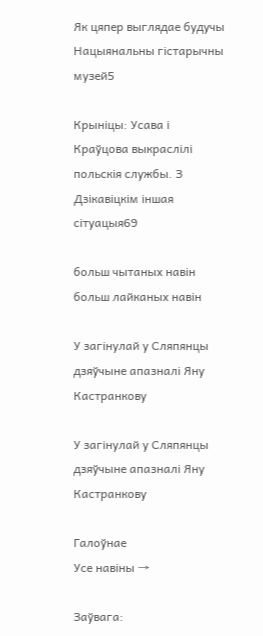Як цяпер выглядае будучы Нацыянальны гістарычны музей5

Крыніцы: Усава і Краўцова выкраслілі польскія службы. З Дзікавіцкім іншая сітуацыя69

больш чытаных навін
больш лайканых навін

У загінулай у Сляпянцы дзяўчыне апазналі Яну Кастранкову

У загінулай у Сляпянцы дзяўчыне апазналі Яну Кастранкову

Галоўнае
Усе навіны →

Заўвага: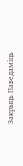Закрыць Паведаміць